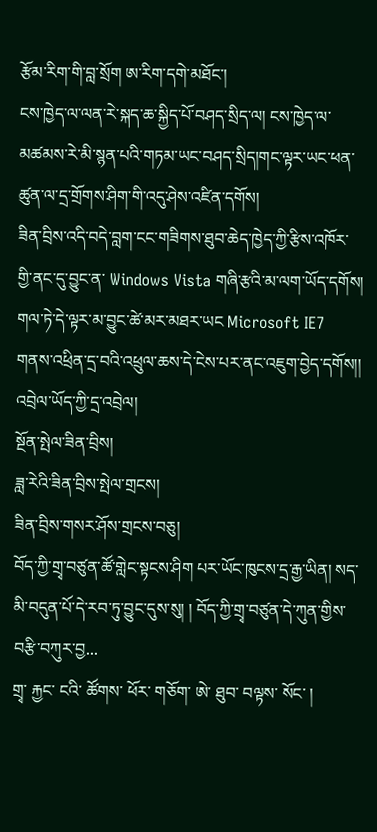རྩོམ་རིག་གི་བླ་སྲོག ཨ་རིག་དགེ་མཐོང་།
ངས་ཁྱེད་ལ་ལན་རེ་སྐད་ཆ་སྐྱིད་པོ་བཤད་སྲིད་ལ། ངས་ཁྱེད་ལ་མཚམས་རེ་མི་སྙན་པའི་གཏམ་ཡང་བཤད་སྲིད།གང་ལྟར་ཡང་ཕན་ཚུན་ལ་དྲ་གྲོགས་ཤིག་གི་འདུ་ཤེས་འཛིན་དགོས།
ཟིན་བྲིས་འདི་བདེ་བླག་ངང་གཟིགས་ཐུབ་ཆེད་ཁྱེད་ཀྱི་རྩིས་འཁོར་གྱི་ནང་དུ་བྱུང་ན་ Windows Vista གཞི་རྩའི་མ་ལག་ཡོད་དགོས། གལ་ཏེ་དེ་ལྟར་མ་བྱུང་ཚེ་མར་མཐར་ཡང Microsoft IE7 གནས་འཕྲིན་དྲ་བའི་འཕྲུལ་ཆས་དེ་ངེས་པར་ནང་འཇུག་བྱེད་དགོས།།
འབྲེལ་ཡོད་ཀྱི་དྲ་འབྲེལ།
སྔོན་སྤེལ་ཟིན་བྲིས།
ཟླ་རེའི་ཟིན་བྲིས་སྤེལ་གྲངས།
ཟིན་བྲིས་གསར་ཤོས་གྲངས་བཅུ།
བོད་ཀྱི་གྲྭ་བཙུན་ཚོ་གླེང་སྟངས་ཤིག པར་ཡོང་ཁུངས་དྲ་རྒྱ་ཡིན། སད་མི་བདུན་པོ་དེ་རབ་ཏུ་བྱུང་དུས་སུ། ། བོད་ཀྱི་གྲྭ་བཙུན་དེ་ཀུན་གྱིས་བརྩི་བཀུར་བྱ...
གྲྭ་ རྐྱང་ ངའི་ ཚོགས་ ཕོར་ གཅོག་ ཨེ་ ཐུབ་ བལྟས་ སོང་ །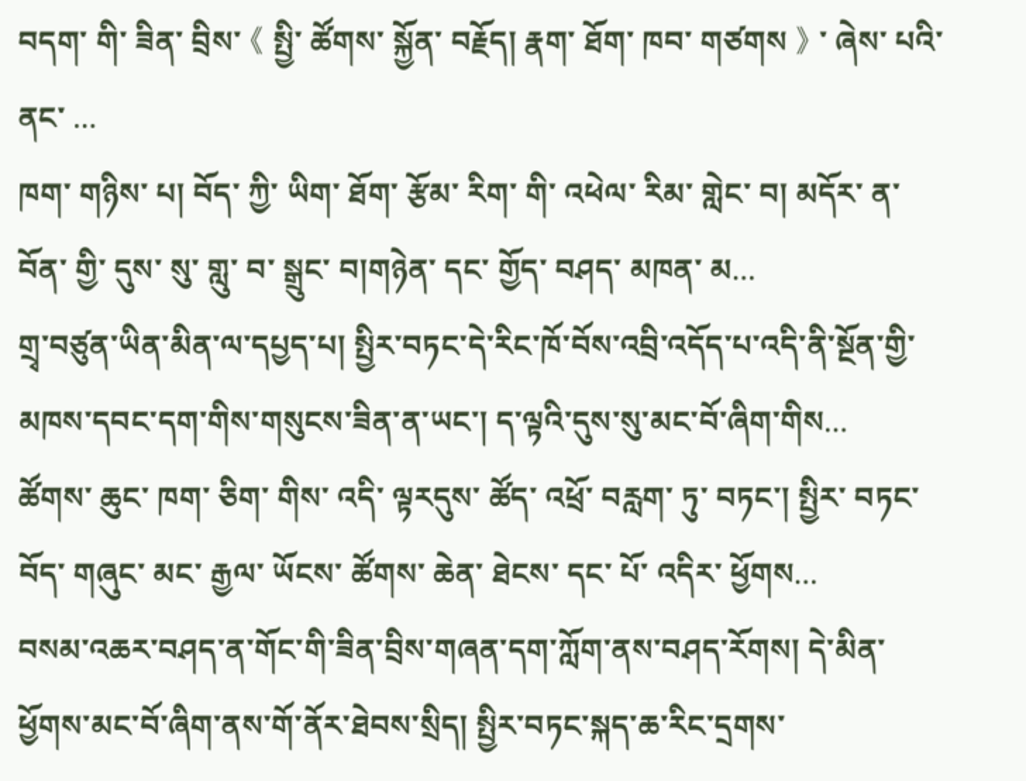བདག་ གི་ ཟིན་ བྲིས་ 《 སྤྱི་ ཚོགས་ སྐྱོན་ བརྗོད། རྣག་ ཐོག་ ཁབ་ གཙགས 》 ་ ཞེས་ པའི་ ནང་ ...
ཁག་ གཉིས་ པ། བོད་ ཀྱི་ ཡིག་ ཐོག་ རྩོམ་ རིག་ གི་ འཕེལ་ རིམ་ གླེང་ བ། མདོར་ ན་ བོན་ གྱི་ དུས་ སུ་ གླུ་ བ་ སྒྲུང་ བ།གཉེན་ དང་ གྱོད་ བཤད་ མཁན་ མ...
གྲྭ་བཙུན་ཡིན་མིན་ལ་དཔྱད་པ། སྤྱིར་བཏང་དེ་རིང་ཁོ་བོས་འབྲི་འདོད་པ་འདི་ནི་སྔོན་གྱི་མཁས་དབང་དག་གིས་གསུངས་ཟིན་ན་ཡང་། ད་ལྟའི་དུས་སུ་མང་བོ་ཞིག་གིས...
ཚོགས་ ཆུང་ ཁག་ ཅིག་ གིས་ འདི་ ལྟརདུས་ ཚོད་ འཕྲོ་ བརླག་ ཏུ་ བཏང་། སྤྱིར་ བཏང་ བོད་ གཞུང་ མང་ རྒྱལ་ ཡོངས་ ཚོགས་ ཆེན་ ཐེངས་ དང་ པོ་ འདིར་ ཕྱོགས...
བསམ་འཆར་བཤད་ན་གོང་གི་ཟིན་བྲིས་གཞན་དག་ཀློག་ནས་བཤད་རོགས། དེ་མིན་ཕྱོགས་མང་བོ་ཞིག་ནས་གོ་ནོར་ཐེབས་སྲིད། སྤྱིར་བཏང་སྐད་ཆ་རིང་དྲགས་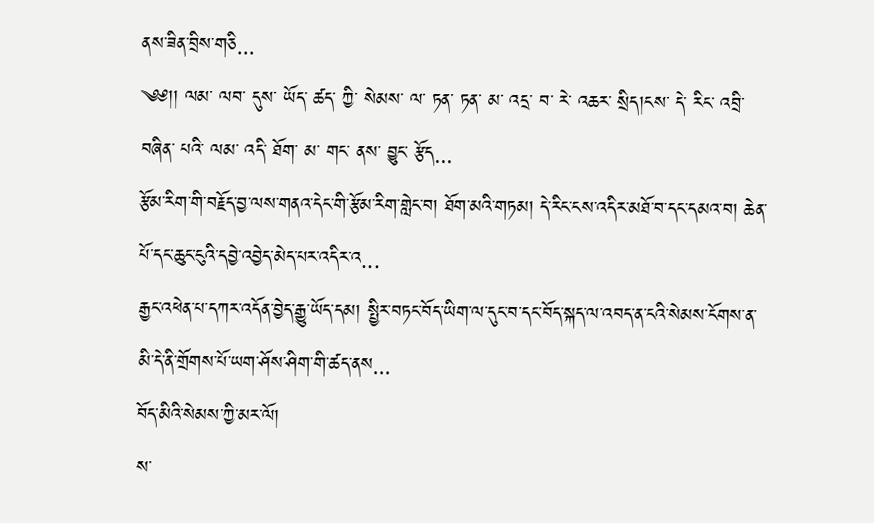ནས་ཟིན་བྲིས་གཅི...
༄༅།། ལམ་ ལབ་ དུས་ ཡོད་ ཚད་ ཀྱི་ སེམས་ ལ་ ཏན་ ཏན་ མ་ འདྲ་ བ་ རེ་ འཆར་ སྲིད།ངས་ དེ་ རིང་ འབྲི་ བཞིན་ པའི་ ལམ་ འདི་ ཐོག་ མ་ གང་ ནས་ བྱུང་ རྩོད...
རྩོམ་རིག་གི་བརྗོད་བྱ་ལས་གནའ་དེང་གི་རྩོམ་རིག་གླེང་བ། ཐོག་མའི་གཏམ། དེ་རིང་ངས་འདིར་མཐོ་བ་དང་དམའ་བ། ཆེན་པོ་དང་ཆུང་ངུའི་དབྱེ་འབྱེད་མེད་པར་འདིར་འ...
རྒྱང་འཕེན་པ་དཀར་འདོན་བྱེད་རྒྱུ་ཡོད་དམ། སྤྱིར་བཏང་བོད་ཡིག་ལ་དུང་བ་དང་བོད་སྐད་ལ་འབད་ན་ངའི་སེམས་ངོགས་ན་མི་དེ་ནི་གྲོགས་པོ་ཡག་ཤོས་ཤིག་གི་ཚད་ནས...
བོད་མིའི་སེམས་ཀྱི་མར་ལོ།
ས་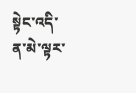སྟེང་འདི་ན་མེ་ལྟར་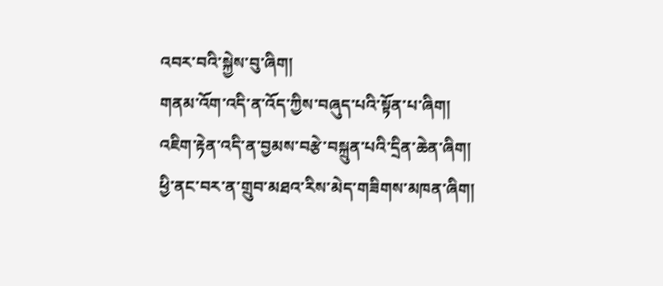འབར་བའི་སྐྱེས་བུ་ཞིག།
གནམ་འོག་འདི་ན་འོད་ཀྱིས་བཞུད་པའི་སྟོན་པ་ཞིག།
འཇིག་རྟེན་འདི་ན་བྱམས་བརྩེ་བསྐྲུན་པའི་དྲིན་ཆེན་ཞིག།
ཕྱི་ནང་བར་ན་གྲུབ་མཐའ་རིས་མེད་གཟིགས་མཁན་ཞིག།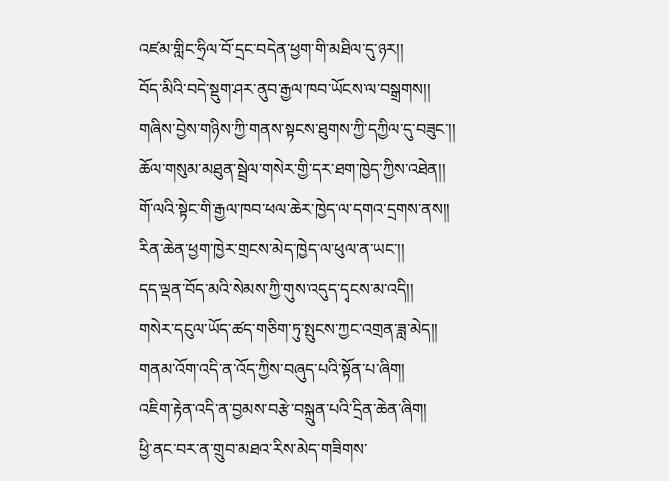འཛམ་གླིང་ཧྲིལ་བོ་དྲང་བདེན་ཕྱག་གི་མཐིལ་དུ་ཉར།།
བོད་མིའི་བདེ་སྡུག་ཤར་ནུབ་རྒྱལ་ཁབ་ཡོངས་ལ་བསྒྲགས།།
གཞིས་བྱེས་གཉིས་ཀྱི་གནས་སྟངས་ཐུགས་ཀྱི་དཀྱིལ་དུ་བཟུང་།།
ཆོལ་གསུམ་མཐུན་སྦྲེལ་གསེར་གྱི་དར་ཐག་ཁྱེད་ཀྱིས་འཐེན།།
གོ་ལའི་སྟེང་གི་རྒྱལ་ཁབ་ཕལ་ཆེར་ཁྱེད་ལ་དགའ་དྲགས་ནས།།
རིན་ཆེན་ཕྱག་ཁྱེར་གྲངས་མེད་ཁྱེད་ལ་ཕུལ་ན་ཡང་།།
དད་ལྡན་བོད་མའི་སེམས་ཀྱི་གུས་འདུད་དྭངས་མ་འདི།།
གསེར་དངུལ་ཡོད་ཚད་གཅིག་ཏུ་སྤུངས་ཀྱང་འགྲན་ཟླ་མེད།།
གནམ་འོག་འདི་ན་འོད་ཀྱིས་བཞུད་པའི་སྟོན་པ་ཞིག།
འཇིག་རྟེན་འདི་ན་བྱམས་བརྩེ་བསྐྲུན་པའི་དྲིན་ཆེན་ཞིག།
ཕྱི་ནང་བར་ན་གྲུབ་མཐའ་རིས་མེད་གཟིགས་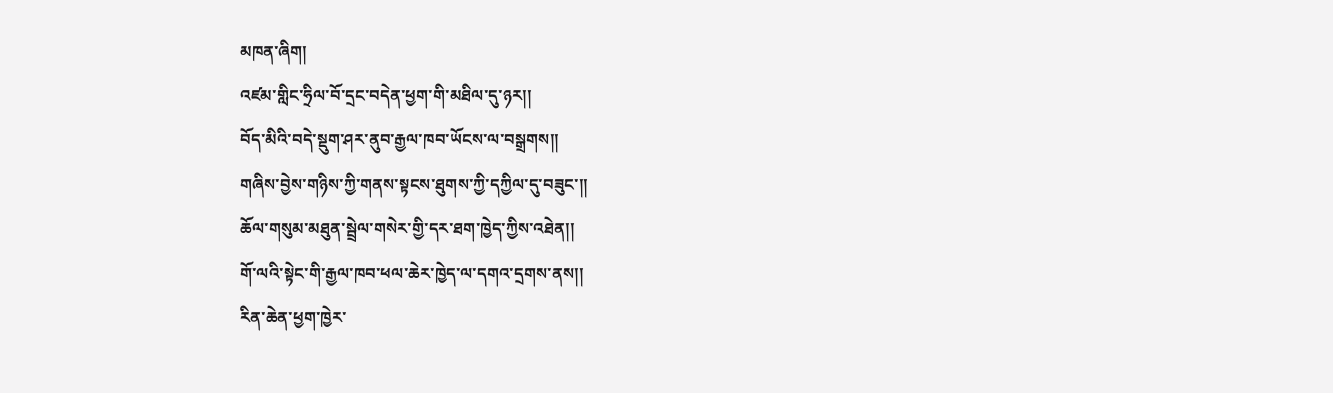མཁན་ཞིག།
འཛམ་གླིང་ཧྲིལ་བོ་དྲང་བདེན་ཕྱག་གི་མཐིལ་དུ་ཉར།།
བོད་མིའི་བདེ་སྡུག་ཤར་ནུབ་རྒྱལ་ཁབ་ཡོངས་ལ་བསྒྲགས།།
གཞིས་བྱེས་གཉིས་ཀྱི་གནས་སྟངས་ཐུགས་ཀྱི་དཀྱིལ་དུ་བཟུང་།།
ཆོལ་གསུམ་མཐུན་སྦྲེལ་གསེར་གྱི་དར་ཐག་ཁྱེད་ཀྱིས་འཐེན།།
གོ་ལའི་སྟེང་གི་རྒྱལ་ཁབ་ཕལ་ཆེར་ཁྱེད་ལ་དགའ་དྲགས་ནས།།
རིན་ཆེན་ཕྱག་ཁྱེར་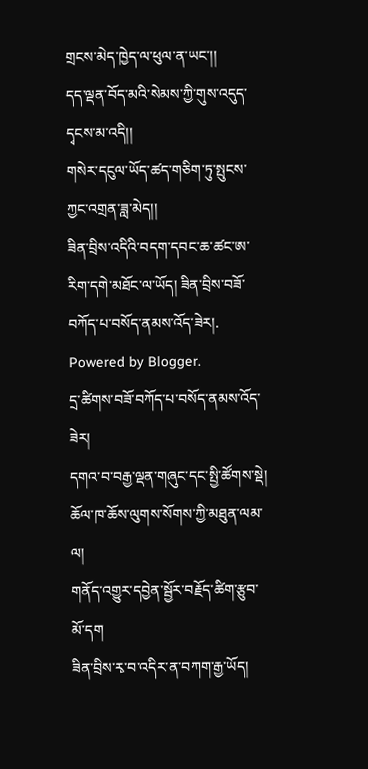གྲངས་མེད་ཁྱེད་ལ་ཕུལ་ན་ཡང་།།
དད་ལྡན་བོད་མའི་སེམས་ཀྱི་གུས་འདུད་དྭངས་མ་འདི།།
གསེར་དངུལ་ཡོད་ཚད་གཅིག་ཏུ་སྤུངས་ཀྱང་འགྲན་ཟླ་མེད།།
ཟིན་བྲིས་འདིའི་བདག་དབང་ཆ་ཚང་ཨ་རིག་དགེ་མཐོང་ལ་ཡོད། ཟིན་བྲིས་བཟོ་བཀོད་པ་བསོད་ནམས་འོད་ཟེར།. Powered by Blogger.
དྲ་ཚིགས་བཟོ་བཀོད་པ་བསོད་ནམས་འོད་ཟེར།
དགའ་བ་བརྒྱ་ལྡན་གཞུང་དང་སྤྱི་ཚོགས་སྡེ།
ཆོལ་ཁ་ཆོས་ལུགས་སོགས་ཀྱི་མཐུན་ལམ་ལ།
གནོད་འགྱུར་དབྱེན་སྦྱོར་བརྗོད་ཚིག་རྩུབ་མོ་དག
ཟིན་བྲིས་རྭ་བ་འདིར་ན་བཀག་རྒྱ་ཡོད།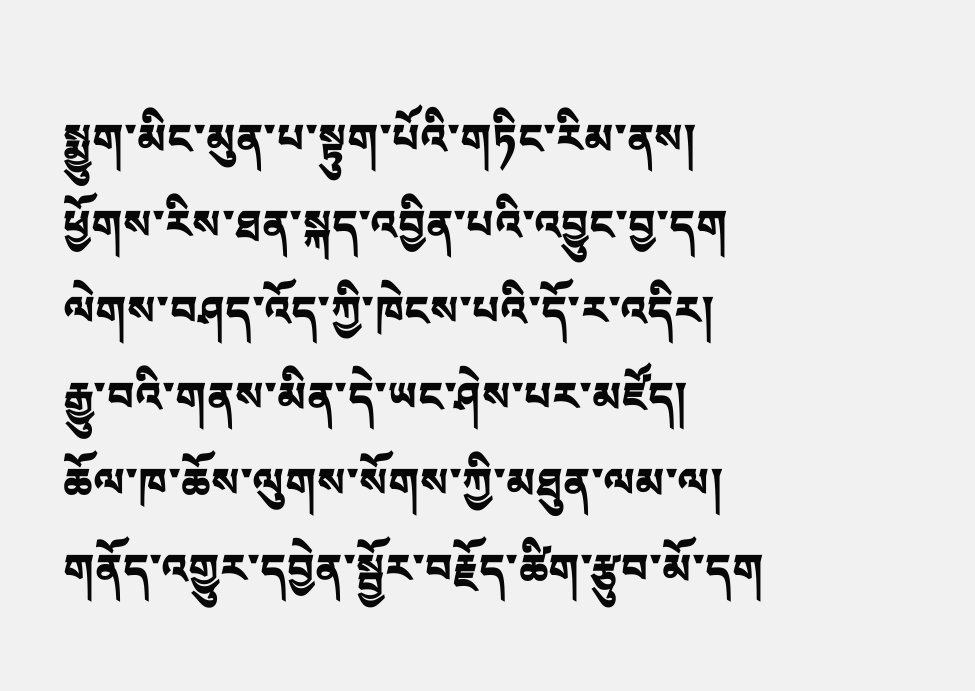སྨྱུག་མིང་མུན་པ་སྟུག་པོའི་གཏིང་རིམ་ནས།
ཕྱོགས་རིས་ཐན་སྐད་འབྱིན་པའི་འབྱུང་བྱ་དག
ལེགས་བཤད་འོད་ཀྱི་ཁེངས་པའི་དོ་ར་འདིར།
རྒྱུ་བའི་གནས་མིན་དེ་ཡང་ཤེས་པར་མཛོད།
ཆོལ་ཁ་ཆོས་ལུགས་སོགས་ཀྱི་མཐུན་ལམ་ལ།
གནོད་འགྱུར་དབྱེན་སྦྱོར་བརྗོད་ཚིག་རྩུབ་མོ་དག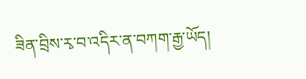ཟིན་བྲིས་རྭ་བ་འདིར་ན་བཀག་རྒྱ་ཡོད།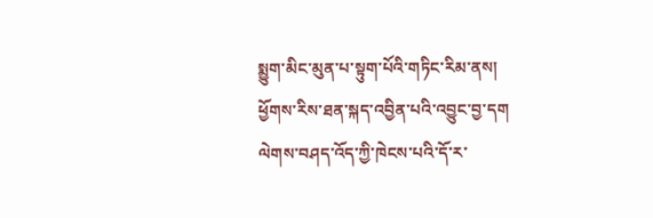སྨྱུག་མིང་མུན་པ་སྟུག་པོའི་གཏིང་རིམ་ནས།
ཕྱོགས་རིས་ཐན་སྐད་འབྱིན་པའི་འབྱུང་བྱ་དག
ལེགས་བཤད་འོད་ཀྱི་ཁེངས་པའི་དོ་ར་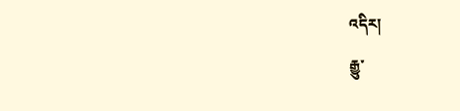འདིར།
རྒྱུ་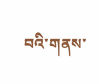བའི་གནས་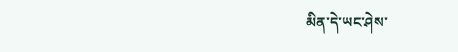མིན་དེ་ཡང་ཤེས་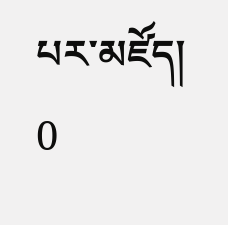པར་མཛོད།
0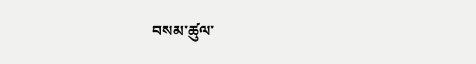བསམ་ཚུལ་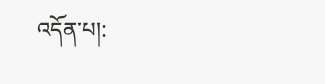འདོན་པ།: